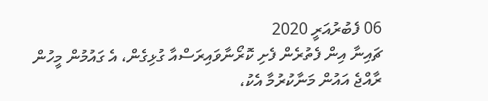06 ފެބުރުއަރީ 2020
ޗައިނާ އިން ފެތުރެން ފެށި ކޮރޯނާވައިރަސްއާ ގުޅިގެން، އެ ގައުމުން މީހުން ރާއްޖެ އައުން މަނާކުރުމާ އެކު،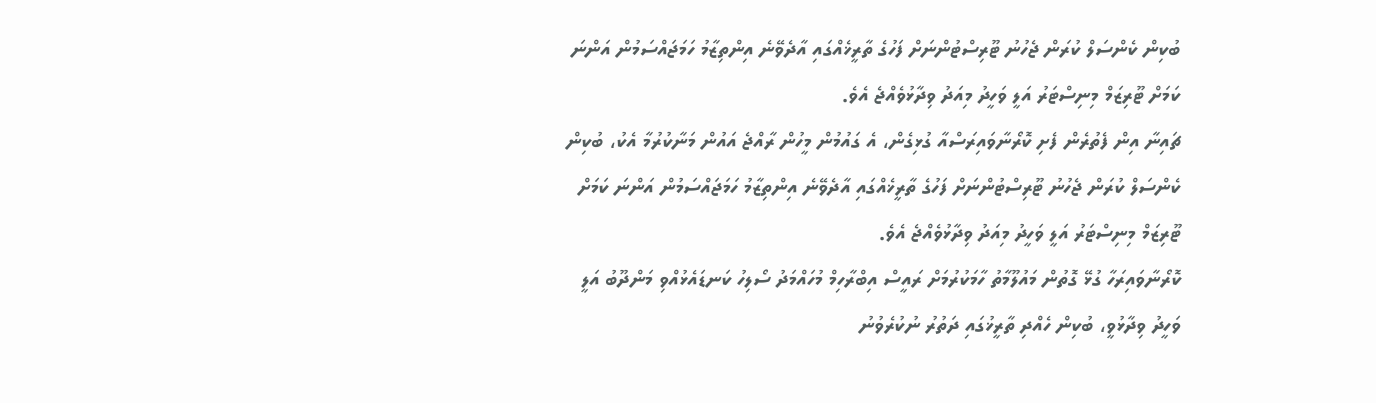ބުކިން ކެންސަލް ކުރަން ޖެހުނު ޓޫރިސްޓުންނަށް ފަހުގެ ތާރީޚެއްގައި އާދެވޭނެ އިންތިޒާމު ހަމަޖައްސަމުން އަންނަ ކަމަށް ޓޫރިޒަމް މިނިސްޓަރު އަލީ ވަހީދު މިއަދު ވިދާޅުވެއްޖެ އެވެ.
ޗައިނާ އިން ފެތުރެން ފެށި ކޮރޯނާވައިރަސްއާ ގުޅިގެން، އެ ގައުމުން މީހުން ރާއްޖެ އައުން މަނާކުރުމާ އެކު، ބުކިން ކެންސަލް ކުރަން ޖެހުނު ޓޫރިސްޓުންނަށް ފަހުގެ ތާރީޚެއްގައި އާދެވޭނެ އިންތިޒާމު ހަމަޖައްސަމުން އަންނަ ކަމަށް ޓޫރިޒަމް މިނިސްޓަރު އަލީ ވަހީދު މިއަދު ވިދާޅުވެއްޖެ އެވެ.
ކޮރޯނާވައިރަހާ ގުޅޭ ގޮތުން މައުލޫމާތު ހާމަކުރުމަށް ރައީސް އިބްރާހިމް މުހައްމަދު ސޯލިހު ކަނޑައެޅުއްވި މަންދޫބު އަލީ ވަހީދު ވިދާޅުވީ، ބުކިން ހެއްދި ތާރީޚުގައި ދަތުރު ނުކުރެވުނު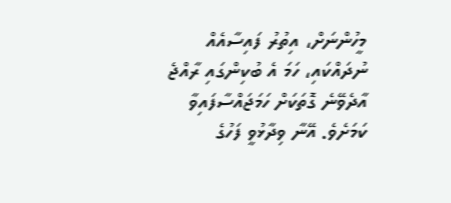މީހުންނަށް، އިތުރު ފައިސާއެއް ނުދައްކައި، ހަމަ އެ ބުކިންގައި ރާއްޖެ އާދެވޭނެ ގޮތަކަށް ހަމަޖައްސާފައިވާ ކަމަށެވެ. އޭނާ ވިދާޅުވީ ފަހުގެ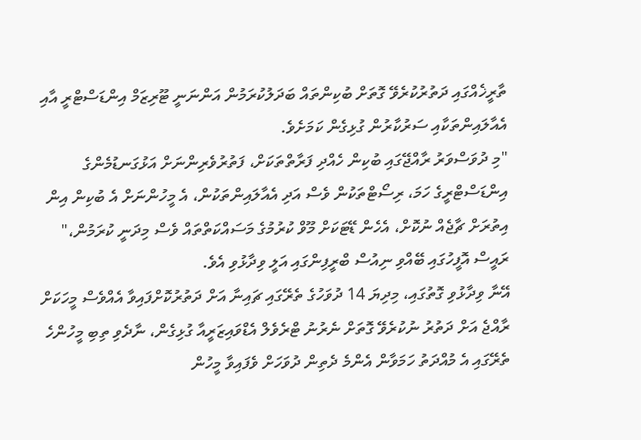ތާރީޚެއްގައި ދަތުރުކުރެވޭ ގޮތަށް ބުކިންތައް ބަދަލުކުރަމުން އަންނަނީ ޓޫރިޒަމް އިންޑަސްޓްރީ އާއި އެއާލައިންތަކާއި ސަރުކާރުން ގުޅިގެން ކަމަށެވެ.
"މި ދުވަސްވަރު ރާއްޖޭގައި ބުކިން ހެއްދި ފަރާތްތަކަށް، ފަތުރުވެރިންނަށް އަޅުގަނޑުމެންގެ އިންޑަސްޓްރީގެ ހަމަ، ރިސޯޓްތަކުން ވެސް އަދި އެއާލައިންތަކުން، އެ މީހުންނަށް އެ ބުކިން އިން އިތުރަށް ޗާޖެއް ނުކޮށް، އެހެން ޑޭޓަކަށް މޫވް ކުރުމުގެ މަސައްކަތްތައް ވެސް މިދަނީ ކުރަމުން،" ރައީސް އޮފީހުގައި ބޭއްވި ނިއުސް ބްރީފިންގައި އަލީ ވިދާޅުވި އެވެ.
އޭނާ ވިދާޅުވި ގޮތުގައި، މިދިޔަ 14 ދުވަހުގެ ތެރޭގައި ޗައިނާ އަށް ދަތުރުކޮށްފައިވާ އެއްވެސް މީހަކަށް ރާއްޖެ އަށް ދަތުރު ނުކުރެވޭ ގޮތަށް ނެރުނު ޓްރެވެލް އެޑްވައިޒަރީއާ ގުޅިގެން، ނާދެވި ތިބި މީހުންހެ ތެރޭގައި އެ މުއްދަތު ހަމަވާން އެންމެ ދެތިން ދުވަހަށް ވެފައިވާ މީހުން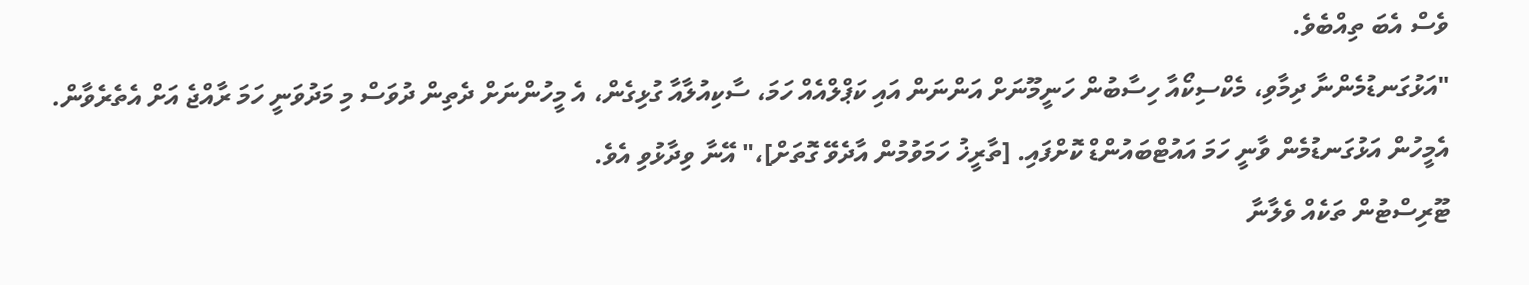ވެސް އެބަ ތިއްބެވެ.
"އަޅުގަނޑުމެންނާ ދިމާވި، މެކްސިކޯއާ ހިސާބުން ހަނީމޫނަށް އަންނަން އައި ކަޕްލްއެއް ހަމަ، ސާކިއުލާއާ ގުޅިގެން، އެ މީހުންނަށް ދެތިން ދުވަސް މި މަދުވަނީ ހަމަ ރާއްޖެ އަށް އެތެރެވާން. އެމީހުން އަޅުގަނޑުމެން ވާނީ ހަމަ އައުޓްބައުންޑް ކޮށްފައި. [ތާރީޚު ހަމަވުމުން އާދެވޭ ގޮތަށް]،" އޭނާ ވިދާޅުވި އެވެ.
ޓޫރިސްޓުން ތަކެއް ވެލާނާ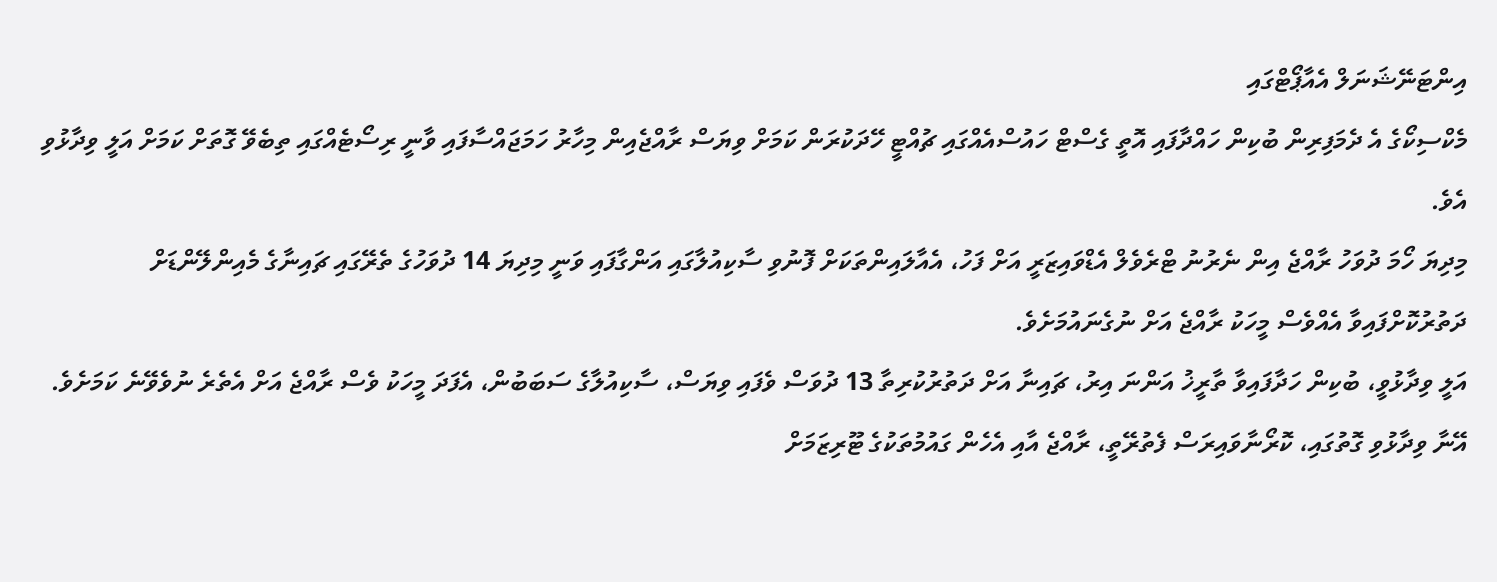އިންޓަނޭޝަނަލް އެއާޕޯޓްގައި
މެކްސިކޯގެ އެ ދެމަފިރިން ބުކިން ހައްދާފައި އޮތީ ގެސްޓް ހައުސްއެއްގައި ޗުއްޓީ ހޭދަކުރަން ކަމަށް ވިޔަސް ރާއްޖެއިން މިހާރު ހަމަޖައްސާފައި ވާނީ ރިސޯޓެއްގައި ތިބެވޭ ގޮތަށް ކަމަށް އަލީ ވިދާޅުވި އެވެ.
މިދިޔަ ހޯމަ ދުވަހު ރާއްޖެ އިން ނެރުނު ޓްރެވެލް އެޑްވައިޒަރީ އަށް ފަހު، އެއާލައިންތަކަށް ފޮނުވި ސާކިއުލާގައި އަންގާފައި ވަނީ މިދިޔަ 14 ދުވަހުގެ ތެރޭގައި ޗައިނާގެ މެއިންލޭންޑަށް ދަތުރުކޮށްފައިވާ އެއްވެސް މީހަކު ރާއްޖެ އަށް ނުގެނައުމަށެވެ.
އަލީ ވިދާޅުވީ، ބުކިން ހަދާފައިވާ ތާރީޚު އަންނަ އިރު، ޗައިނާ އަށް ދަތުރުކުރިތާ 13 ދުވަސް ވެފައި ވިޔަސް، ސާކިއުލާގެ ސަބަބުން، އެފަދަ މީހަކު ވެސް ރާއްޖެ އަށް އެތެރެ ނުވެވޭނެ ކަމަށެވެ.
އޭނާ ވިދާޅުވި ގޮތުގައި، ކޮރޯނާވައިރަސް ފެތުރޭތީ، ރާއްޖެ އާއި އެހެން ގައުމުތަކުގެ ޓޫރިޒަމަށް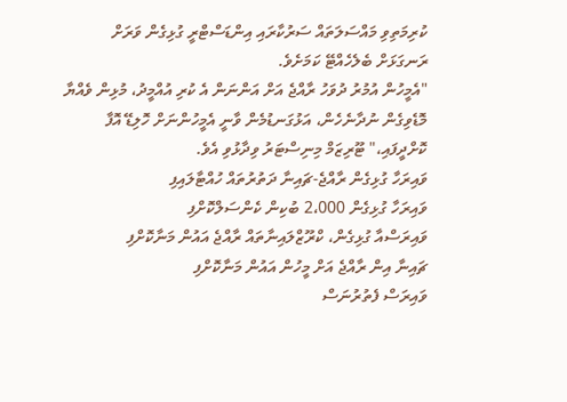ކުރިމަތިވި މައްސަލަތައް ސަރުކާރައި އިންޑަސްޓްރީ ގުޅިގެން ވަރަށް ރަނގަޅަށް ބެލެހެއްޓޭ ކަމަށެވެ.
"އެމީހުން އުމުރު ދުވަހު ރާއްޖެ އަށް އަންނަން އެ ކުރި އުއްމީދު، މުޅިން ވެއްޔާ މޮޑެވިގެން ނުދާނެހެން، އަޅުގަނޑުމެން ވާނީ އެމީހުންނަށް ހޮލިޑޭ އޮފާ ކޮށްދީފައި،" ޓޫރިޒަމް މިނިސްޓަރު ވިދާޅުވި އެވެ.
ވައިރަހާ ގުޅިގެން ރާއްޖެ-ޗައިނާ ދަތުރުތައް ހުއްޓާލައިފި
ވައިރަހާ ގުޅިގެން 2،000 ބުކިން ކެންސަލްކޮށްފި
ވައިރަސްއާ ގުޅިގެން، ކްރޫޒްލައިނާތައް ރާއްޖެ އައުން މަނާކޮށްފި
ޗައިނާ އިން ރާއްޖެ އަށް މީހުން އައުން މަނާކޮށްފި
ވައިރަސް ފެތުރުނަސް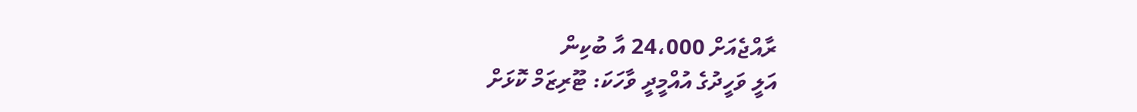ރާއްޖެއަށް 24،000 އާ ބުކިން
އަލީ ވަހީދުގެ އުއްމީދީ ވާހަކަ: ޓޫރިޒަމް ކޮޅަށް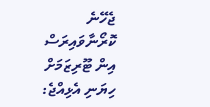ޖެހޭނެ
ކޮރޯނާވައިރަސް އިން ޓޫރިޒަމަށް ހިޔަނި އެޅިއްޖެ: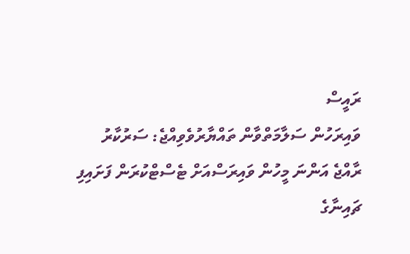ރައީސް
ވައިރަހުން ސަލާމަތްވާން ތައްޔާރުވެވިއްޖެ: ސަރުކާރު
ރާއްޖެ އަންނަ މީހުން ވައިރަސްއަށް ޓެސްޓްކުރަން ފަށައިފި
ޗައިނާގެ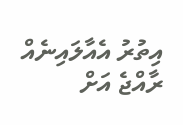އިތުރު އެއާލައިނެއް ރާއްޖެ އަށް